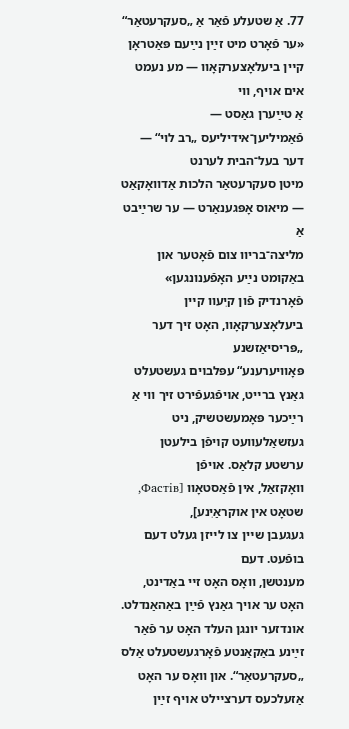77. אַ שטעלע פֿאַר אַ „סעקרעטאַר“
«ער פֿאָרט מיט זײַן נײַעם פּאַטראָן קײן ביעלאָצערקאָװ ― מע נעמט אים אױף, װי
אַ טײַערן גאַסט ― פֿאַמיליען־אידיליעס „רב לוי“ ― דער בעל־הבית לערנט
מיטן סעקרעטאַר הלכות אַדװאָקאַט ― מיאוס אָפּגענאַרט ― ער שרײַבט אַ
מליצה־בריװ צום פֿאָטער און באַקומט נײַע האָפֿענונגען»
פֿאָרנדיק פֿון קיִעװ קײן ביעלאָצערקאָװ, האָט זיך דער „פּריסיאַזשנע
פּאָװיערענע“ עפּלבױם געשטעלט גאַנץ ברײט, אױפֿגעפֿירט זיך װי אַ
רײַכער פּאָמעשטשיק, ניט געזשאַלעװעט קױפֿן בילעטן ערשטע קלאַס. אױפֿן
װאָקזאַל, אין פֿאַסטאָװ [Фастів, שטאָט אין אוקראַיִנע],
געגעבן שײן צו לײזן געלט דעם בופֿעט. דעם
מענטשן, װאָס האָט זײ באַדינט, האָט ער אױך גאַנץ פֿײַן באַהאַנדלט.
אונדזער יונגן העלד האָט ער פֿאַר זײַנע באַקאַנטע פֿאָרגעשטעלט אַלס
„סעקרעטאַר“. און װאָס ער האָט אַזעלכעס דערצײלט אױף זײַן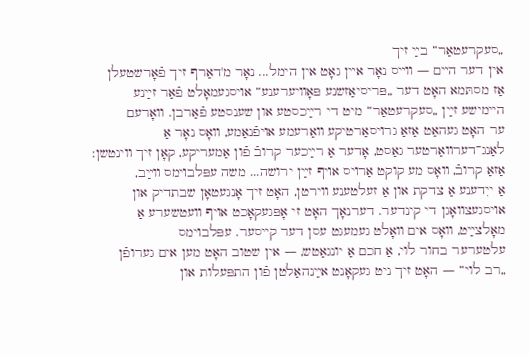„סעקרעטאַר“ בײַ זיך
אין דער הײם ― װײס נאָר אײן גאָט אין הימל... נאָר מ'דאַרף זיך פֿאָרשטעלן
אַז מסתּמא האָט דער „פּריסיאַזשנע פּאָװיערענע“ אױסגעמאָלט פֿאַר זײַנע
הײמישע זײַן „סעקרעטאַר“ מיט די רײַכסטע און שענסטע פֿאַרבן. װאָרעם
ער האָט געהאַט אַזאַ גרױסאַרטיקע װאַרעמע אױפֿנאַמע, װאָס נאָר אַ
לאַנג־דערװאַרטער גאַסט, אָדער אַ רײַכער קרובֿ פֿון אַמעריקע, קאָן זיך װינטשן:
אַזאַ קרובֿ, װאָס מע קוקט אַרױס אױף זײַן ירושה... משה עפּלבױמס װײַב,
אַ ייִדענע אַ צדקת און אַ זעלטענע װירטן, האָט זיך אָנגעטאָן שבתדיק און
אױסגעצװאָגן די קינדער. דערנאָך האָט זי אָפּגעקאָכט אױף װעטשערע אַ
מאָלצײַט, װאָס אים װאָלט געמעגט עסן דער קײסער. עפּלבױמס
עלטערער בחור לוי, אַ חכם אַ יונגאַטש, ― אין שטוב האָט מען אים גערופֿן
„רב לוי“ ― האָט זיך ניט געקאָנט אײַנהאַלטן פֿון התפּעלות און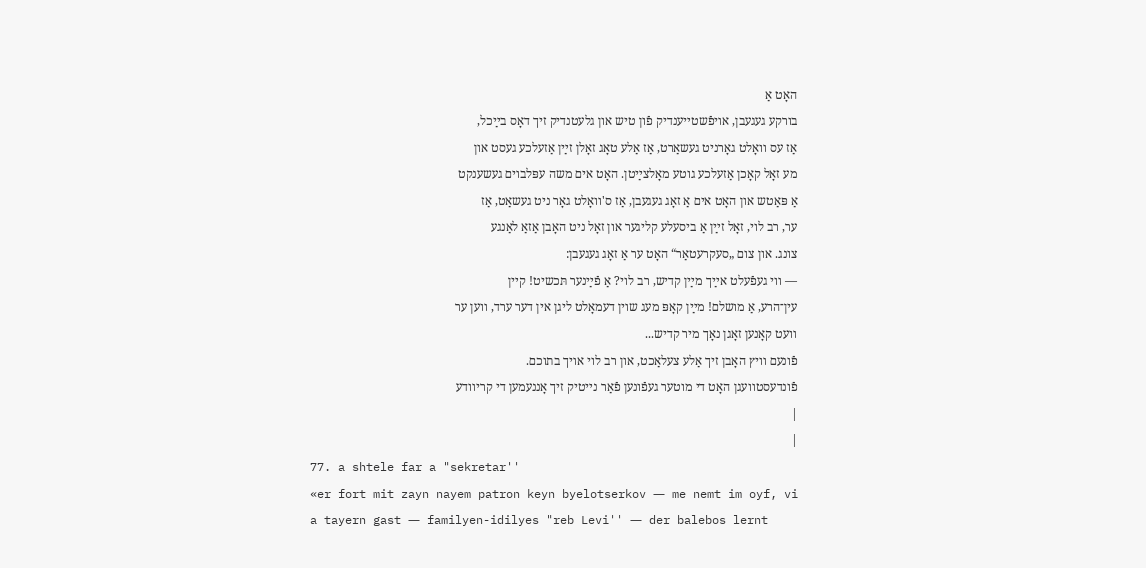האָט אַ
בורקע געגעבן, אױפֿשטײענדיק פֿון טיש און גלעטנדיק זיך דאָס בײַכל,
אַז עס װאָלט גאָרניט געשאַרט, אַז אַלע טאָג זאָלן זײַן אַזעלכע געסט און
מע זאָל קאָכן אַזעלכע גוטע מאָלצײַטן. האָט אים משה עפּלבױם געשענקט
אַ פּאַטש און האָט אים אַ זאָג געגעבן, אַז ס'װאָלט גאָר ניט געשאַט, אַז
ער, רב לוי, זאָל זײַן אַ ביסעלע קליגער און זאָל ניט האָבן אַזאַ לאַנגע
צונג. און צום „סעקרעטאַר“ האָט ער אַ זאָג געגעבן:
― װי געפֿעלט אײַך מײַן קדיש, רב לוי? אַ פֿײַנער תּכשיט! קײן
עין־הרע, אַ מושלם! מײַן קאָפּ מעג שױן דעמאָלט ליגן אין דער ערד, װען ער
װעט קאָנען זאָגן נאָך מיר קדיש...
פֿונעם װיץ האָבן זיך אַלע צעלאַכט, און רב לוי אױך בתוכם.
פֿונדעסטװעגן האָט די מוטער געפֿונען פֿאַר נײטיק זיך אָננעמען די קריװדע
|
|
77. a shtele far a "sekretar''
«er fort mit zayn nayem patron keyn byelotserkov ― me nemt im oyf, vi
a tayern gast ― familyen-idilyes "reb Levi'' ― der balebos lernt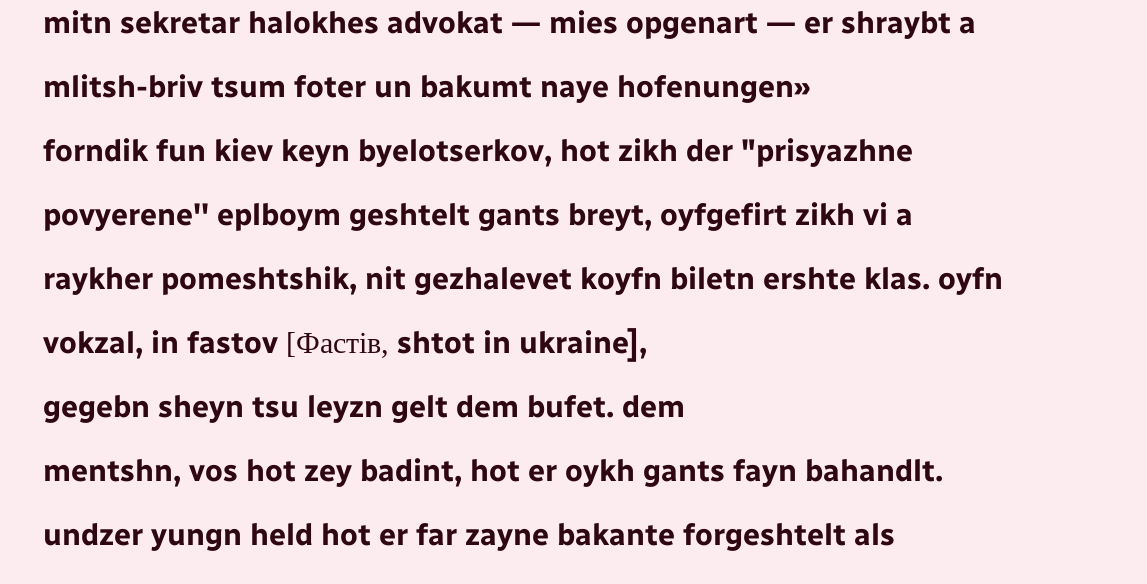mitn sekretar halokhes advokat ― mies opgenart ― er shraybt a
mlitsh-briv tsum foter un bakumt naye hofenungen»
forndik fun kiev keyn byelotserkov, hot zikh der "prisyazhne
povyerene'' eplboym geshtelt gants breyt, oyfgefirt zikh vi a
raykher pomeshtshik, nit gezhalevet koyfn biletn ershte klas. oyfn
vokzal, in fastov [Фастів, shtot in ukraine],
gegebn sheyn tsu leyzn gelt dem bufet. dem
mentshn, vos hot zey badint, hot er oykh gants fayn bahandlt.
undzer yungn held hot er far zayne bakante forgeshtelt als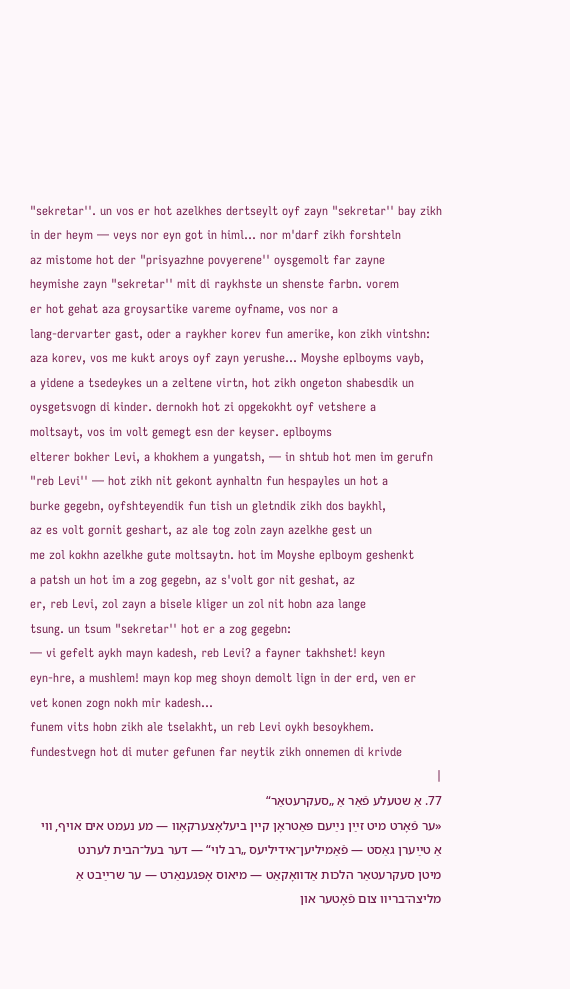"sekretar''. un vos er hot azelkhes dertseylt oyf zayn "sekretar'' bay zikh
in der heym ― veys nor eyn got in himl... nor m'darf zikh forshteln
az mistome hot der "prisyazhne povyerene'' oysgemolt far zayne
heymishe zayn "sekretar'' mit di raykhste un shenste farbn. vorem
er hot gehat aza groysartike vareme oyfname, vos nor a
lang-dervarter gast, oder a raykher korev fun amerike, kon zikh vintshn:
aza korev, vos me kukt aroys oyf zayn yerushe... Moyshe eplboyms vayb,
a yidene a tsedeykes un a zeltene virtn, hot zikh ongeton shabesdik un
oysgetsvogn di kinder. dernokh hot zi opgekokht oyf vetshere a
moltsayt, vos im volt gemegt esn der keyser. eplboyms
elterer bokher Levi, a khokhem a yungatsh, ― in shtub hot men im gerufn
"reb Levi'' ― hot zikh nit gekont aynhaltn fun hespayles un hot a
burke gegebn, oyfshteyendik fun tish un gletndik zikh dos baykhl,
az es volt gornit geshart, az ale tog zoln zayn azelkhe gest un
me zol kokhn azelkhe gute moltsaytn. hot im Moyshe eplboym geshenkt
a patsh un hot im a zog gegebn, az s'volt gor nit geshat, az
er, reb Levi, zol zayn a bisele kliger un zol nit hobn aza lange
tsung. un tsum "sekretar'' hot er a zog gegebn:
― vi gefelt aykh mayn kadesh, reb Levi? a fayner takhshet! keyn
eyn-hre, a mushlem! mayn kop meg shoyn demolt lign in der erd, ven er
vet konen zogn nokh mir kadesh...
funem vits hobn zikh ale tselakht, un reb Levi oykh besoykhem.
fundestvegn hot di muter gefunen far neytik zikh onnemen di krivde
|
77. אַ שטעלע פֿאַר אַ „סעקרעטאַר“
«ער פֿאָרט מיט זײַן נײַעם פּאַטראָן קײן ביעלאָצערקאָװ ― מע נעמט אים אױף, װי
אַ טײַערן גאַסט ― פֿאַמיליען־אידיליעס „רב לוי“ ― דער בעל־הבית לערנט
מיטן סעקרעטאַר הלכות אַדװאָקאַט ― מיאוס אָפּגענאַרט ― ער שרײַבט אַ
מליצה־בריװ צום פֿאָטער און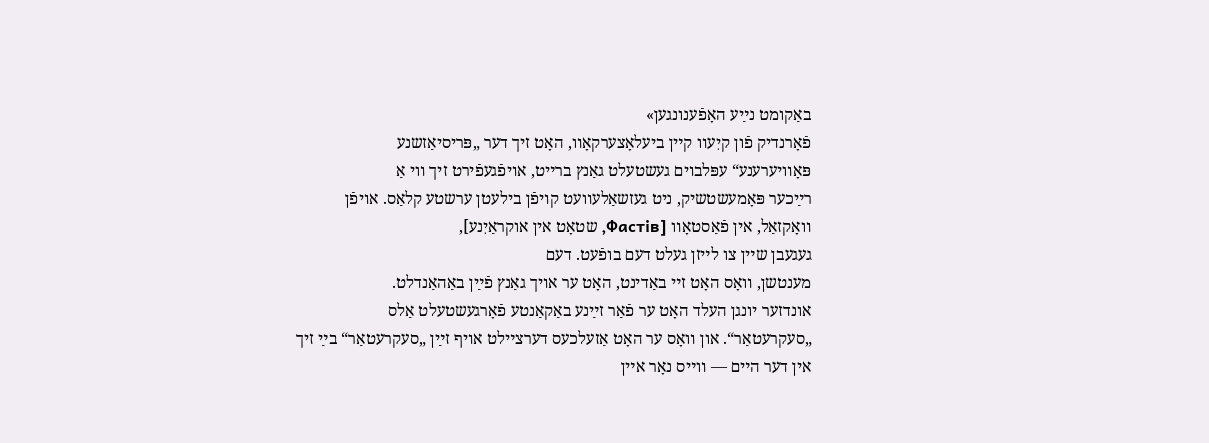באַקומט נײַע האָפֿענונגען»
פֿאָרנדיק פֿון קיִעװ קײן ביעלאָצערקאָװ, האָט זיך דער „פּריסיאַזשנע
פּאָװיערענע“ עפּלבױם געשטעלט גאַנץ ברײט, אױפֿגעפֿירט זיך װי אַ
רײַכער פּאָמעשטשיק, ניט געזשאַלעװעט קױפֿן בילעטן ערשטע קלאַס. אױפֿן
װאָקזאַל, אין פֿאַסטאָװ [Фастів, שטאָט אין אוקראַיִנע],
געגעבן שײן צו לײזן געלט דעם בופֿעט. דעם
מענטשן, װאָס האָט זײ באַדינט, האָט ער אױך גאַנץ פֿײַן באַהאַנדלט.
אונדזער יונגן העלד האָט ער פֿאַר זײַנע באַקאַנטע פֿאָרגעשטעלט אַלס
„סעקרעטאַר“. און װאָס ער האָט אַזעלכעס דערצײלט אױף זײַן „סעקרעטאַר“ בײַ זיך
אין דער הײם ― װײס נאָר אײן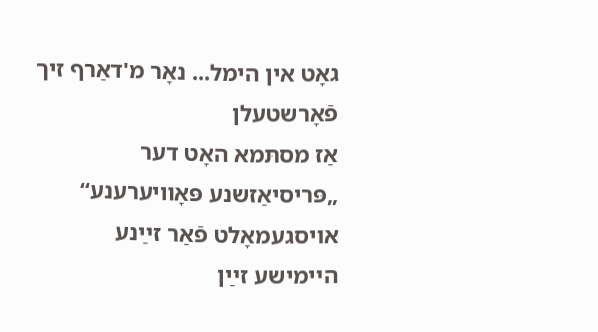גאָט אין הימל... נאָר מ'דאַרף זיך פֿאָרשטעלן
אַז מסתּמא האָט דער „פּריסיאַזשנע פּאָװיערענע“ אױסגעמאָלט פֿאַר זײַנע
הײמישע זײַן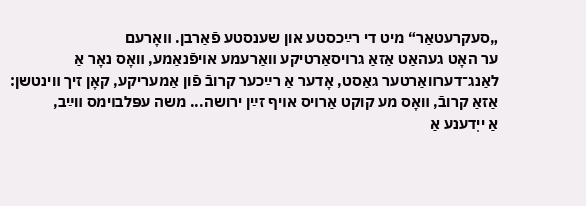„סעקרעטאַר“ מיט די רײַכסטע און שענסטע פֿאַרבן. װאָרעם
ער האָט געהאַט אַזאַ גרױסאַרטיקע װאַרעמע אױפֿנאַמע, װאָס נאָר אַ
לאַנג־דערװאַרטער גאַסט, אָדער אַ רײַכער קרובֿ פֿון אַמעריקע, קאָן זיך װינטשן:
אַזאַ קרובֿ, װאָס מע קוקט אַרױס אױף זײַן ירושה... משה עפּלבױמס װײַב,
אַ ייִדענע אַ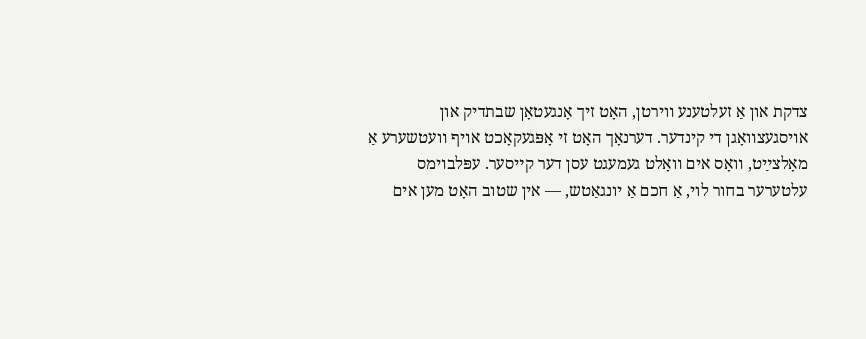צדקת און אַ זעלטענע װירטן, האָט זיך אָנגעטאָן שבתדיק און
אױסגעצװאָגן די קינדער. דערנאָך האָט זי אָפּגעקאָכט אױף װעטשערע אַ
מאָלצײַט, װאָס אים װאָלט געמעגט עסן דער קײסער. עפּלבױמס
עלטערער בחור לוי, אַ חכם אַ יונגאַטש, ― אין שטוב האָט מען אים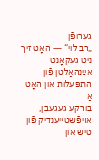גערופֿן
„רב לוי“ ― האָט זיך ניט געקאָנט אײַנהאַלטן פֿון התפּעלות און האָט אַ
בורקע געגעבן, אױפֿשטײענדיק פֿון טיש און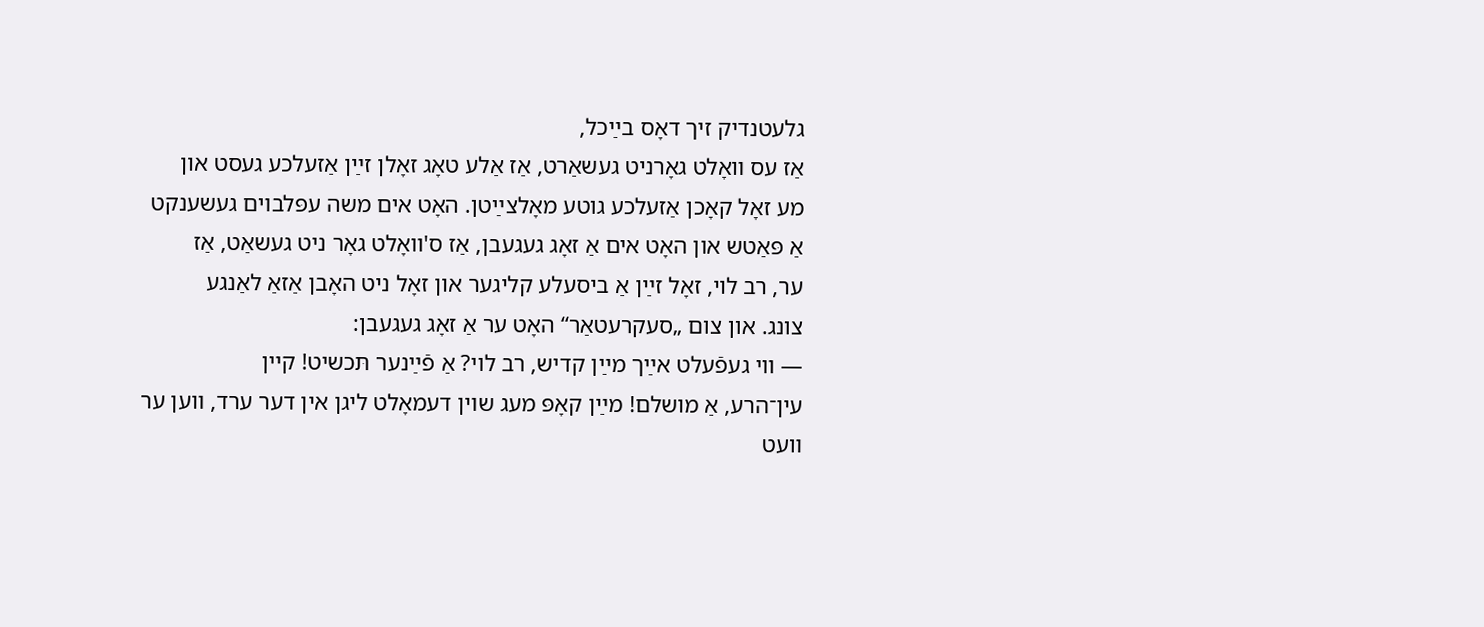גלעטנדיק זיך דאָס בײַכל,
אַז עס װאָלט גאָרניט געשאַרט, אַז אַלע טאָג זאָלן זײַן אַזעלכע געסט און
מע זאָל קאָכן אַזעלכע גוטע מאָלצײַטן. האָט אים משה עפּלבױם געשענקט
אַ פּאַטש און האָט אים אַ זאָג געגעבן, אַז ס'װאָלט גאָר ניט געשאַט, אַז
ער, רב לוי, זאָל זײַן אַ ביסעלע קליגער און זאָל ניט האָבן אַזאַ לאַנגע
צונג. און צום „סעקרעטאַר“ האָט ער אַ זאָג געגעבן:
― װי געפֿעלט אײַך מײַן קדיש, רב לוי? אַ פֿײַנער תּכשיט! קײן
עין־הרע, אַ מושלם! מײַן קאָפּ מעג שױן דעמאָלט ליגן אין דער ערד, װען ער
װעט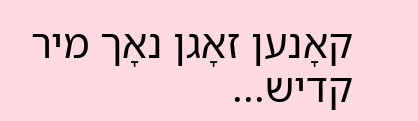קאָנען זאָגן נאָך מיר קדיש...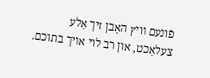פֿונעם װיץ האָבן זיך אַלע צעלאַכט, און רב לוי אױך בתוכם.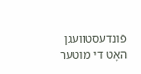פֿונדעסטװעגן האָט די מוטער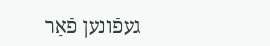געפֿונען פֿאַר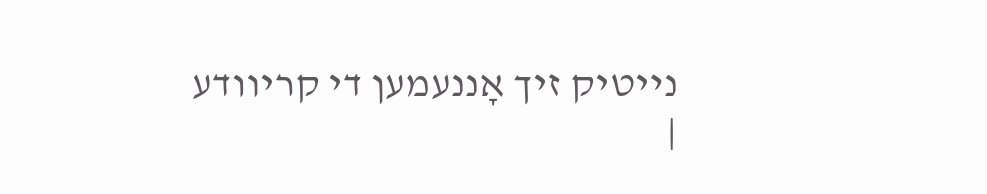נײטיק זיך אָננעמען די קריװדע
|